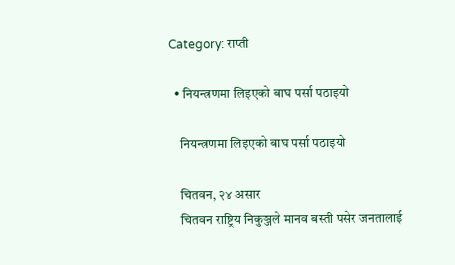Category: राप्ती

  • नियन्त्रणमा लिइएको बाघ पर्सा पठाइयो

    नियन्त्रणमा लिइएको बाघ पर्सा पठाइयो

    चितवन, २४ असार
    चितवन राष्ट्रिय निकुञ्जले मानव बस्ती पसेर जनतालाई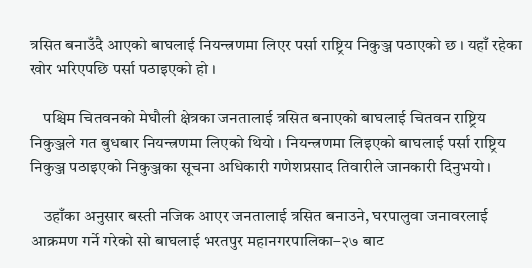त्रसित बनाउँदै आएको बाघलाई नियन्त्रणमा लिएर पर्सा राष्ट्रिय निकुञ्ज पठाएको छ । यहाँ रहेका खोर भरिएपछि पर्सा पठाइएको हो ।

    पश्चिम चितवनको मेघौली क्षेत्रका जनतालाई त्रसित बनाएको बाघलाई चितवन राष्ट्रिय निकुञ्जले गत बुधबार नियन्त्रणमा लिएको थियो । नियन्त्रणमा लिइएको बाघलाई पर्सा राष्ट्रिय निकुञ्ज पठाइएको निकुञ्जका सूचना अधिकारी गणेशप्रसाद तिवारीले जानकारी दिनुभयो ।

    उहाँका अनुसार बस्ती नजिक आएर जनतालाई त्रसित बनाउने, घरपालुवा जनावरलाई आक्रमण गर्ने गरेको सो बाघलाई भरतपुर महानगरपालिका–२७ बाट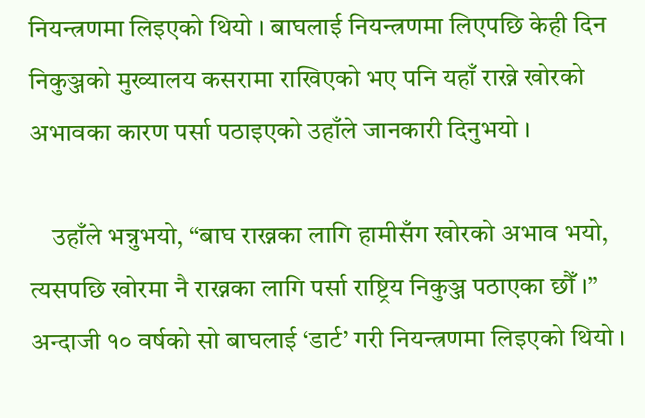नियन्त्रणमा लिइएको थियो । बाघलाई नियन्त्रणमा लिएपछि केही दिन निकुञ्जको मुख्यालय कसरामा राखिएको भए पनि यहाँ राख्ने खोरको अभावका कारण पर्सा पठाइएको उहाँले जानकारी दिनुभयो ।

    उहाँले भन्नुभयो, “बाघ राख्नका लागि हामीसँग खोरको अभाव भयो, त्यसपछि खोरमा नै राख्नका लागि पर्सा राष्ट्रिय निकुञ्ज पठाएका छौँ ।” अन्दाजी १० वर्षको सो बाघलाई ‘डार्ट’ गरी नियन्त्रणमा लिइएको थियो ।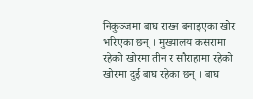निकुञ्जमा बाघ राख्न बनाइएका खोर भरिएका छन् । मुख्यालय कसरामा रहेको खोरमा तीन र सौराहामा रहेको खोरमा दुई बाघ रहेका छन् । बाघ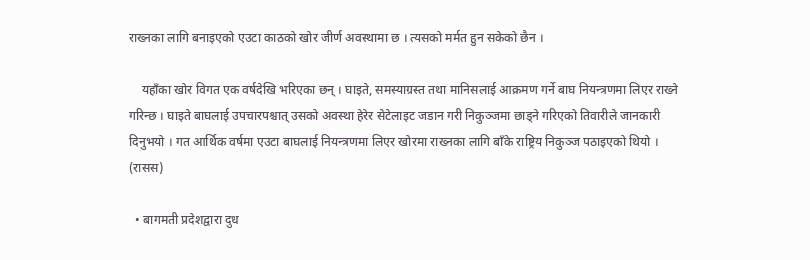राख्नका लागि बनाइएको एउटा काठको खोर जीर्ण अवस्थामा छ । त्यसको मर्मत हुन सकेको छैन ।

    यहाँका खोर विगत एक वर्षदेखि भरिएका छन् । घाइते, समस्याग्रस्त तथा मानिसलाई आक्रमण गर्ने बाघ नियन्त्रणमा लिएर राख्ने गरिन्छ । घाइते बाघलाई उपचारपश्चात् उसको अवस्था हेरेर सेटेलाइट जडान गरी निकुञ्जमा छाड्ने गरिएको तिवारीले जानकारी दिनुभयो । गत आर्थिक वर्षमा एउटा बाघलाई नियन्त्रणमा लिएर खोरमा राख्नका लागि बाँके राष्ट्रिय निकुञ्ज पठाइएको थियो । (रासस)

  • बागमती प्रदेशद्वारा दुध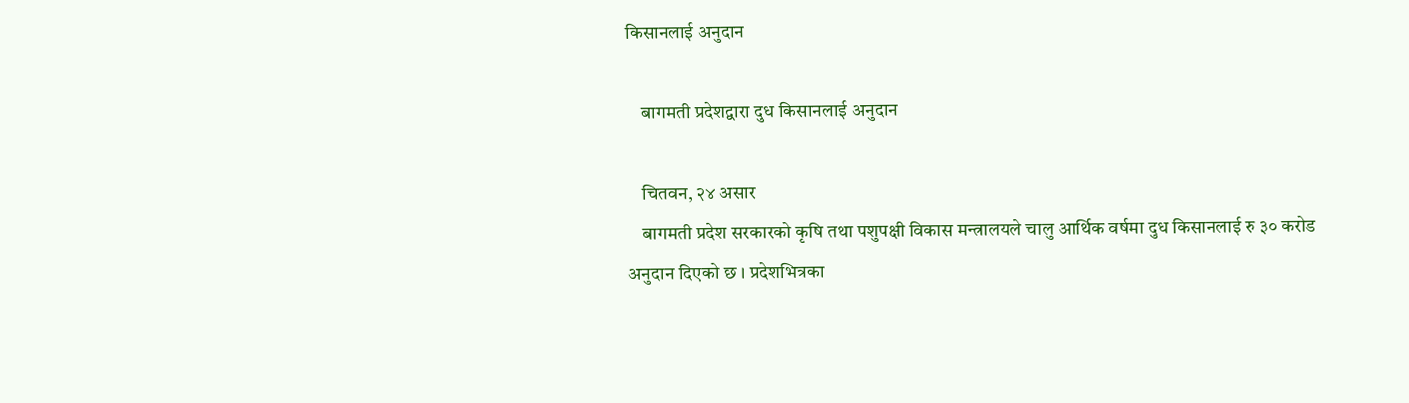किसानलाई अनुदान

    बागमती प्रदेशद्वारा दुध किसानलाई अनुदान

    चितवन, २४ असार
    बागमती प्रदेश सरकारको कृषि तथा पशुपक्षी विकास मन्त्रालयले चालु आर्थिक वर्षमा दुध किसानलाई रु ३० करोड अनुदान दिएको छ । प्रदेशभित्रका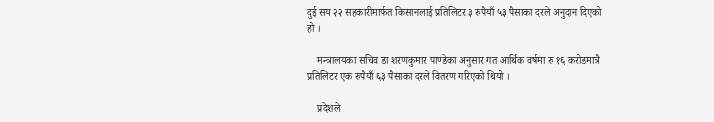दुई सय २२ सहकारीमार्फत किसानलाई प्रतिलिटर ३ रुपैयाँ ५३ पैसाका दरले अनुदान दिएको हो ।

    मन्त्रालयका सचिव डा शरणकुमार पाण्डेका अनुसार गत आर्थिक वर्षमा रु १६ करोडमात्रै प्रतिलिटर एक रुपैयाँ ६३ पैसाका दरले वितरण गरिएको थियो ।

    प्रदेशले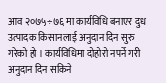आव २०७५÷७६ मा कार्यविधि बनाएर दुध उत्पादक किसानलाई अनुदान दिन सुरु गरेको हो । कार्यविधिमा दोहोरो नपर्ने गरी अनुदान दिन सकिने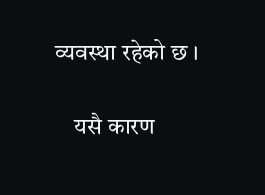व्यवस्था रहेको छ ।

    यसै कारण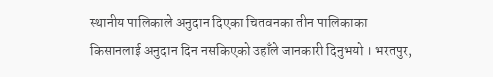स्थानीय पालिकाले अनुदान दिएका चितवनका तीन पालिकाका किसानलाई अनुदान दिन नसकिएको उहाँले जानकारी दिनुभयो । भरतपुर,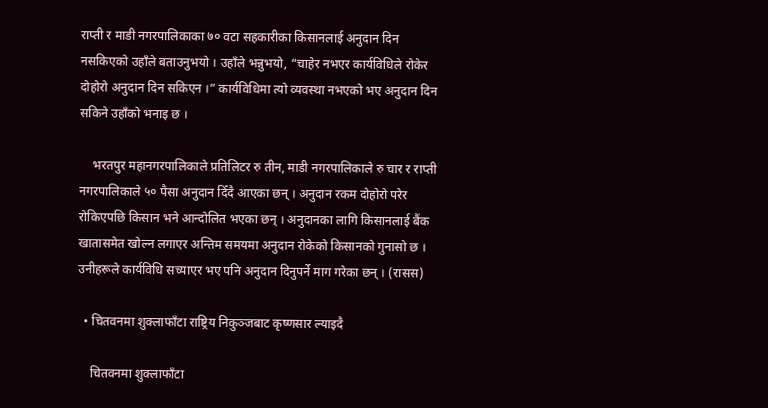राप्ती र माडी नगरपालिकाका ७० वटा सहकारीका किसानलाई अनुदान दिन नसकिएको उहाँले बताउनुभयो । उहाँले भन्नुभयो, “चाहेर नभएर कार्यविधिले रोकेर दोहोरो अनुदान दिन सकिएन ।” कार्यविधिमा त्यो व्यवस्था नभएको भए अनुदान दिन सकिने उहाँको भनाइ छ ।

    भरतपुर महानगरपालिकाले प्रतिलिटर रु तीन, माडी नगरपालिकाले रु चार र राप्ती नगरपालिकाले ५० पैसा अनुदान दिँदै आएका छन् । अनुदान रकम दोहोरो परेर रोकिएपछि किसान भने आन्दोलित भएका छन् । अनुदानका लागि किसानलाई बैंक खातासमेत खोल्न लगाएर अन्तिम समयमा अनुदान रोकेको किसानको गुनासो छ । उनीहरूले कार्यविधि सच्याएर भए पनि अनुदान दिनुपर्ने माग गरेका छन् । (रासस)

  • चितवनमा शुक्लाफाँटा राष्ट्रिय निकुञ्जबाट कृष्णसार ल्याइदै

    चितवनमा शुक्लाफाँटा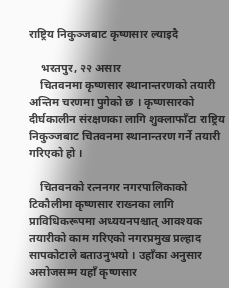राष्ट्रिय निकुञ्जबाट कृष्णसार ल्याइदै

    भरतपुर, २२ असार
    चितवनमा कृष्णसार स्थानान्तरणको तयारी अन्तिम चरणमा पुगेको छ । कृष्णसारको दीर्घकालीन संरक्षणका लागि शुक्लाफाँटा राष्ट्रिय निकुञ्जबाट चितवनमा स्थानान्तरण गर्ने तयारी गरिएको हो ।

    चितवनको रत्ननगर नगरपालिकाको टिकौलीमा कृष्णसार राख्नका लागि प्राविधिकरूपमा अध्ययनपश्चात् आवश्यक तयारीको काम गरिएको नगरप्रमुख प्रल्हाद सापकोटाले बताउनुभयो । उहाँका अनुसार असोजसम्म यहाँ कृष्णसार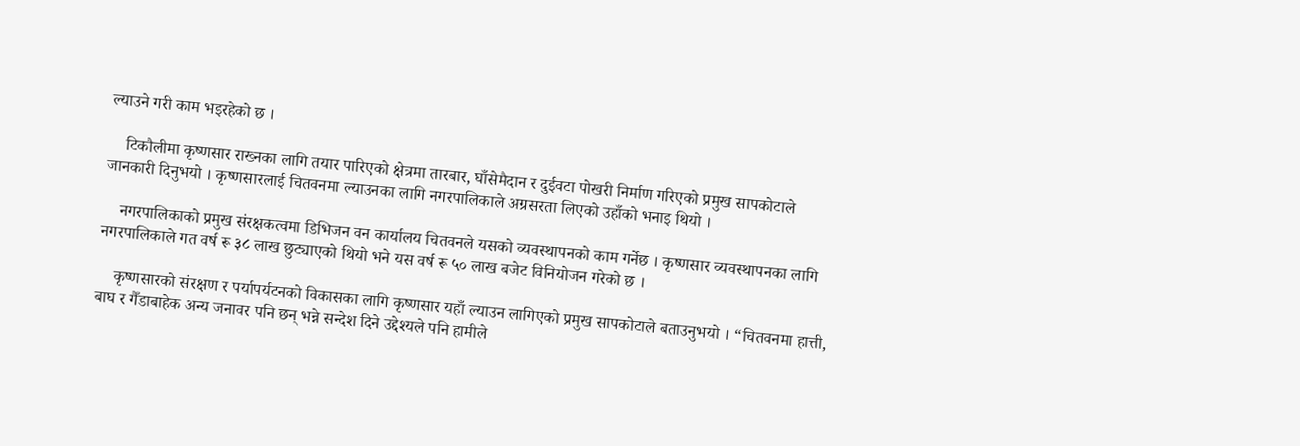ल्याउने गरी काम भइरहेको छ ।

    टिकौलीमा कृष्णसार राख्नका लागि तयार पारिएको क्षेत्रमा तारबार, घाँसेमैदान र दुईवटा पोखरी निर्माण गरिएको प्रमुख सापकोटाले जानकारी दिनुभयो । कृष्णसारलाई चितवनमा ल्याउनका लागि नगरपालिकाले अग्रसरता लिएको उहाँको भनाइ थियो ।

    नगरपालिकाको प्रमुख संरक्षकत्वमा डिभिजन वन कार्यालय चितवनले यसको व्यवस्थापनको काम गर्नेछ । कृष्णसार व्यवस्थापनका लागि नगरपालिकाले गत वर्ष रू ३८ लाख छुट्याएको थियो भने यस वर्ष रू ५० लाख बजेट विनियोजन गरेको छ ।

    कृष्णसारको संरक्षण र पर्यापर्यटनको विकासका लागि कृष्णसार यहाँ ल्याउन लागिएको प्रमुख सापकोटाले बताउनुभयो । “चितवनमा हात्ती, बाघ र गैँडाबाहेक अन्य जनावर पनि छन् भन्ने सन्देश दिने उद्देश्यले पनि हामीले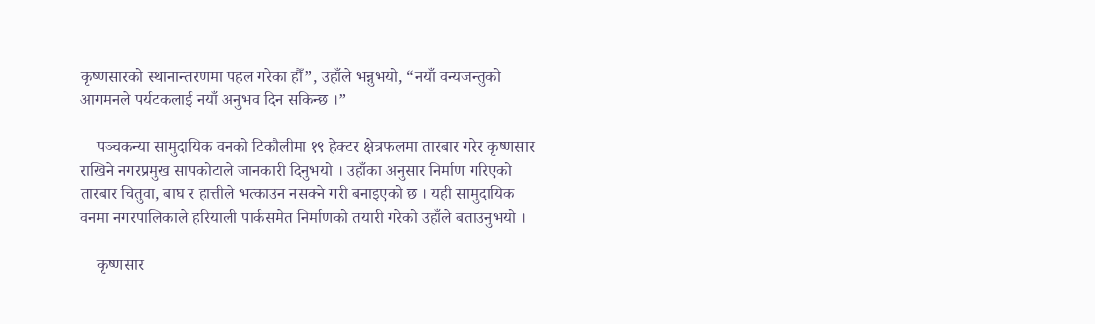कृष्णसारको स्थानान्तरणमा पहल गरेका हौँ”, उहाँले भन्नुभयो, “नयाँ वन्यजन्तुको आगमनले पर्यटकलाई नयाँ अनुभव दिन सकिन्छ ।”

    पञ्चकन्या सामुदायिक वनको टिकौलीमा १९ हेक्टर क्षेत्रफलमा तारबार गरेर कृष्णसार राखिने नगरप्रमुख सापकोटाले जानकारी दिनुभयो । उहाँका अनुसार निर्माण गरिएको तारबार चितुवा, बाघ र हात्तीले भत्काउन नसक्ने गरी बनाइएको छ । यही सामुदायिक वनमा नगरपालिकाले हरियाली पार्कसमेत निर्माणको तयारी गरेको उहाँले बताउनुभयो ।

    कृष्णसार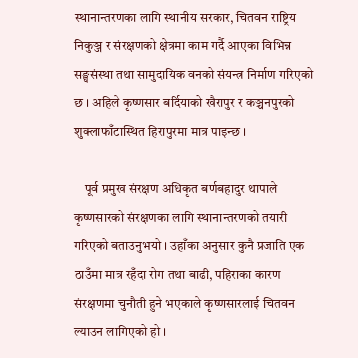स्थानान्तरणका लागि स्थानीय सरकार, चितवन राष्ट्रिय निकुञ्ज र संरक्षणको क्षेत्रमा काम गर्दै आएका विभिन्न सङ्घसंस्था तथा सामुदायिक वनको संयन्त्र निर्माण गरिएको छ । अहिले कृष्णसार बर्दियाको खैरापुर र कञ्चनपुरको शुक्लाफाँटास्थित हिरापुरमा मात्र पाइन्छ ।

    पूर्व प्रमुख संरक्षण अधिकृत बर्णबहादुर थापाले कृष्णसारको संरक्षणका लागि स्थानान्तरणको तयारी गरिएको बताउनुभयो । उहाँका अनुसार कुनै प्रजाति एक ठाउँमा मात्र रहँदा रोग तथा बाढी, पहिराका कारण संरक्षणमा चुनौती हुने भएकाले कृष्णसारलाई चितवन ल्याउन लागिएको हो ।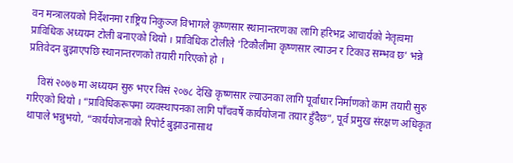वन मन्त्रालयको निर्देशनमा राष्ट्रिय निकुञ्ज विभागले कृष्णसार स्थानान्तरणका लागि हरिभद्र आचार्यको नेतृत्वमा प्राविधिक अध्ययन टोली बनाएको थियो । प्राविधिक टोलीले ‘टिकौलीमा कृष्णसार ल्याउन र टिकाउ सम्भव छ’ भन्ने प्रतिवेदन बुझाएपछि स्थानान्तरणको तयारी गरिएको हो ।

    विसं २०७७ मा अध्ययन सुरु भएर विसं २०७८ देखि कृष्णसार ल्याउनका लागि पूर्वाधार निर्माणको काम तयारी सुरु गरिएको थियो । “प्राविधिकरूपमा व्यवस्थापनका लागि पाँचवर्षे कार्ययोजना तयार हुँदैछ”, पूर्व प्रमुख संरक्षण अधिकृत थापाले भन्नुभयो, “कार्ययोजनाको रिपोर्ट बुझाउनासाथ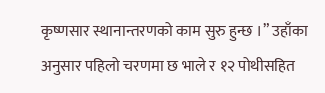कृष्णसार स्थानान्तरणको काम सुरु हुन्छ ।” उहाँका अनुसार पहिलो चरणमा छ भाले र १२ पोथीसहित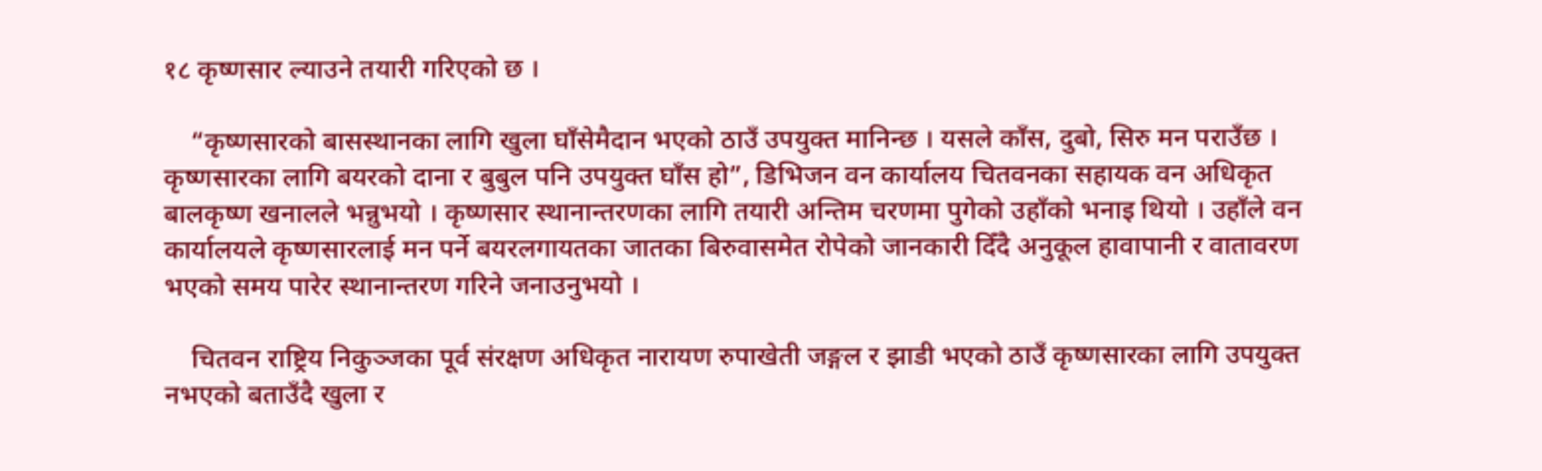१८ कृष्णसार ल्याउने तयारी गरिएको छ ।

    “कृष्णसारको बासस्थानका लागि खुला घाँसेमैदान भएको ठाउँ उपयुक्त मानिन्छ । यसले काँस, दुबो, सिरु मन पराउँछ । कृष्णसारका लागि बयरको दाना र बुबुल पनि उपयुक्त घाँस हो”, डिभिजन वन कार्यालय चितवनका सहायक वन अधिकृत बालकृष्ण खनालले भन्नुभयो । कृष्णसार स्थानान्तरणका लागि तयारी अन्तिम चरणमा पुगेको उहाँको भनाइ थियो । उहाँले वन कार्यालयले कृष्णसारलाई मन पर्ने बयरलगायतका जातका बिरुवासमेत रोपेको जानकारी दिँदै अनुकूल हावापानी र वातावरण भएको समय पारेर स्थानान्तरण गरिने जनाउनुभयो ।

    चितवन राष्ट्रिय निकुञ्जका पूर्व संरक्षण अधिकृत नारायण रुपाखेती जङ्गल र झाडी भएको ठाउँ कृष्णसारका लागि उपयुक्त नभएको बताउँदै खुला र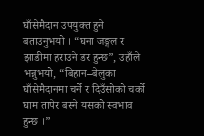घाँसेमैदान उपयुक्त हुने बताउनुभयो । “घना जङ्गल र झाडीमा हराउने डर हुन्छ”, उहाँले भन्नुभयो, “बिहान–बेलुका घाँसेमैदानमा चर्ने र दिउँसोको चर्को घाम तापेर बस्ने यसको स्वभाव हुन्छ ।”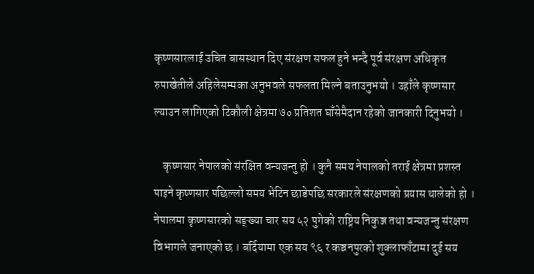कृष्णसारलाई उचित बासस्थान दिए संरक्षण सफल हुने भन्दै पूर्व संरक्षण अधिकृत रुपाखेतीले अहिलेसम्मका अनुभवले सफलता मिल्ने बताउनुभयो । उहाँले कृष्णसार ल्याउन लागिएको टिकौली क्षेत्रमा ७० प्रतिशत घाँसेमैदान रहेको जानकारी दिनुभयो ।

    कृष्णसार नेपालको संरक्षित वन्यजन्तु हो । कुनै समय नेपालको तराई क्षेत्रमा प्रशस्त पाइने कृष्णसार पछिल्लो समय भेटिन छाडेपछि सरकारले संरक्षणको प्रयास थालेको हो । नेपालमा कृष्णसारको सङ्ख्या चार सय ५२ पुगेको राष्ट्रिय निकुञ्ज तथा वन्यजन्तु संरक्षण विभागले जनाएको छ । बर्दियामा एक सय ९६ र कञ्चनपुरको शुक्लाफाँटामा दुई सय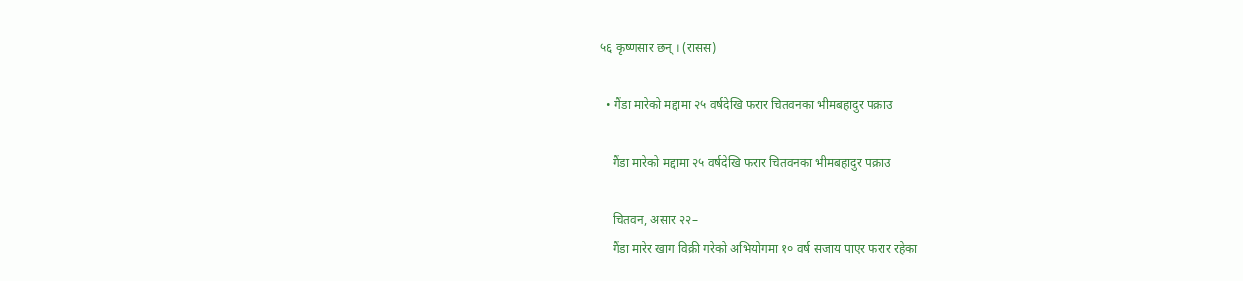५६ कृष्णसार छन् । (रासस)

  • गैंडा मारेको मद्दामा २५ वर्षदेखि फरार चितवनका भीमबहादुर पक्राउ

    गैंडा मारेको मद्दामा २५ वर्षदेखि फरार चितवनका भीमबहादुर पक्राउ

    चितवन, असार २२–
    गैंडा मारेर खाग विक्री गरेको अभियोगमा १० वर्ष सजाय पाएर फरार रहेका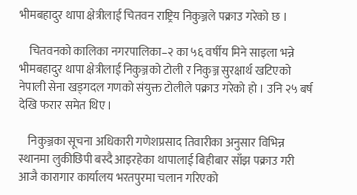भीमबहादुर थापा क्षेत्रीलाई चितवन राष्ट्रिय निकुञ्जले पक्राउ गरेको छ ।

    चितवनको कालिका नगरपालिका–२ का ५६ वर्षीय मिने साइला भन्ने भीमबहादुर थापा क्षेत्रीलाई निकुञ्जको टोली र निकुञ्ज सुरक्षार्थ खटिएको नेपाली सेना खड्गदल गणको संयुक्त टोलीले पक्राउ गरेको हो । उनि २५ बर्ष देखि फरार समेत थिए ।

    निकुञ्जका सूचना अधिकारी गणेशप्रसाद तिवारीका अनुसार विभिन्न स्थानमा लुकीछिपी बस्दै आइरहेका थापालाई बिहीबार साँझ पक्राउ गरी आजै कारागार कार्यालय भरतपुरमा चलान गरिएको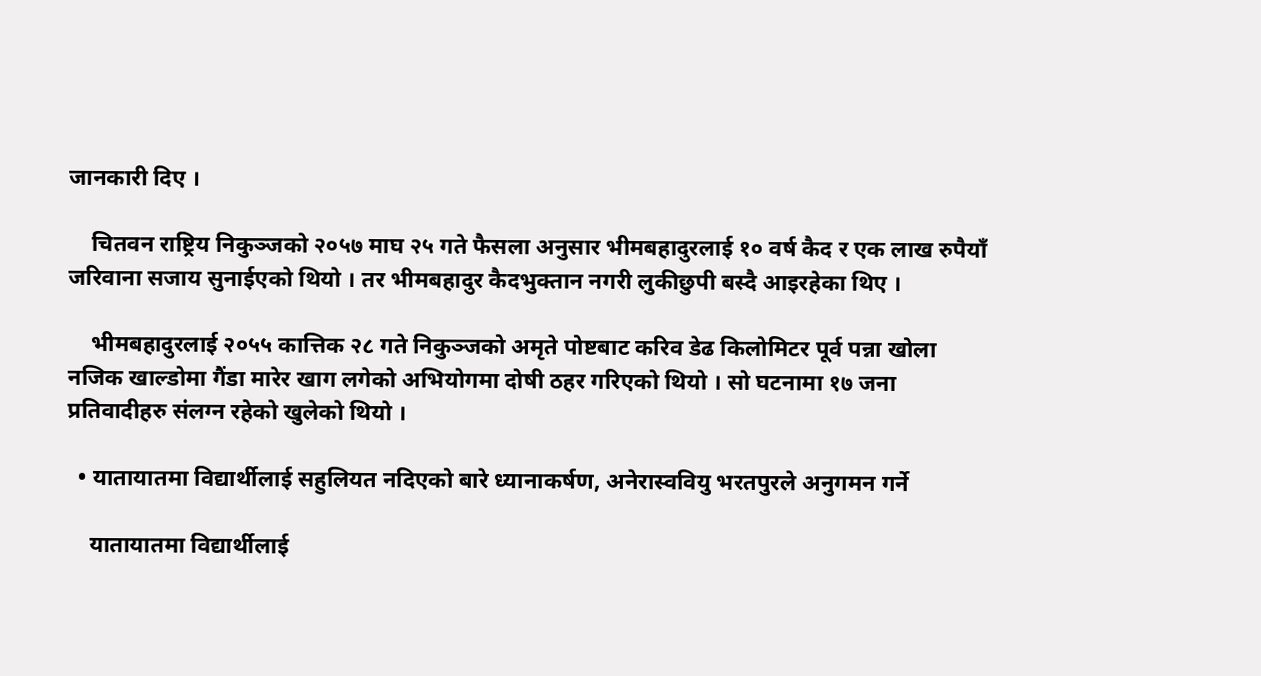जानकारी दिए ।

    चितवन राष्ट्रिय निकुञ्जको २०५७ माघ २५ गते फैसला अनुसार भीमबहादुरलाई १० वर्ष कैद र एक लाख रुपैयाँ जरिवाना सजाय सुनाईएको थियो । तर भीमबहादुर कैदभुक्तान नगरी लुकीछुपी बस्दै आइरहेका थिए ।

    भीमबहादुरलाई २०५५ कात्तिक २८ गते निकुञ्जको अमृते पोष्टबाट करिव डेढ किलोमिटर पूर्व पन्ना खोला नजिक खाल्डोमा गैंडा मारेर खाग लगेको अभियोगमा दोषी ठहर गरिएको थियो । सो घटनामा १७ जना प्रतिवादीहरु संलग्न रहेको खुलेको थियो ।

  • यातायातमा विद्यार्थीलाई सहुलियत नदिएको बारे ध्यानाकर्षण, अनेरास्ववियु भरतपुरले अनुगमन गर्ने

    यातायातमा विद्यार्थीलाई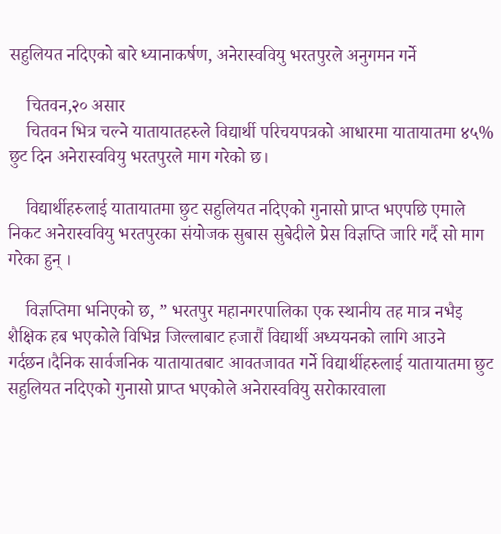सहुलियत नदिएको बारे ध्यानाकर्षण, अनेरास्ववियु भरतपुरले अनुगमन गर्ने

    चितवन,२० असार
    चितवन भित्र चल्ने यातायातहरुले विद्यार्थी परिचयपत्रको आधारमा यातायातमा ४५% छुट दिन अनेरास्ववियु भरतपुरले माग गरेको छ।

    विद्यार्थीहरुलाई यातायातमा छुट सहुलियत नदिएको गुनासो प्राप्त भएपछि एमाले निकट अनेरास्ववियु भरतपुरका संयोजक सुबास सुबेदीले प्रेस विज्ञप्ति जारि गर्दै सो माग गरेका हुन् ।

    विज्ञप्तिमा भनिएको छ, ” भरतपुर महानगरपालिका एक स्थानीय तह मात्र नभैइ शैक्षिक हब भएकोले विभिन्न जिल्लाबाट हजारौं विद्यार्थी अध्ययनको लागि आउने गर्दछन।दैनिक सार्वजनिक यातायातबाट आवतजावत गर्ने विद्यार्थीहरुलाई यातायातमा छुट सहुलियत नदिएको गुनासो प्राप्त भएकोले अनेरास्ववियु सरोकारवाला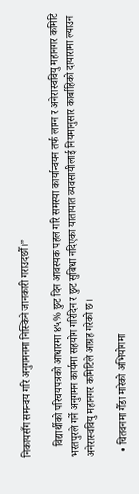निकायसँग समन्वय गरि अनुगमनमा निस्किने जानकारी गराउदछौँ।”

    विद्यार्थीको परिचयपत्रको आधारमा ४५% छुट दिन आवस्यक पहल गरि समस्या कार्यान्वयन तर्फ लाग्न र अनेरास्ववियु महानगर कमिटि भरतपुरले गर्ने अनुगमन कार्यमा सहयोग गरिदिन र छुट सुबिधा नदिएका यातायात व्यवसायीलाई नियमानुसार कार्बाहिको दायारामा ल्याउन अनेरास्ववियु महानगर कमिटिले आग्रह गरेको छ।

  • चितवनमा गैँडा मारेको अभियोगमा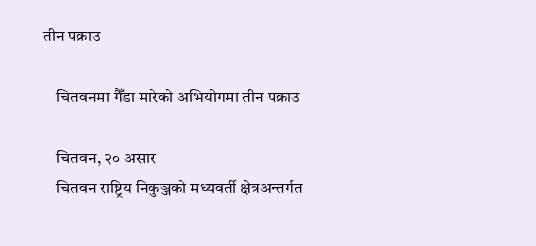तीन पक्राउ

    चितवनमा गैँडा मारेको अभियोगमा तीन पक्राउ

    चितवन, २० असार
    चितवन राष्ट्रिय निकुञ्जको मध्यवर्ती क्षेत्रअन्तर्गत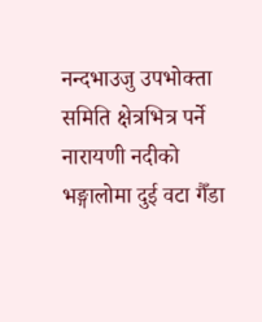नन्दभाउजु उपभोक्ता समिति क्षेत्रभित्र पर्ने नारायणी नदीको भङ्गालोमा दुई वटा गैँडा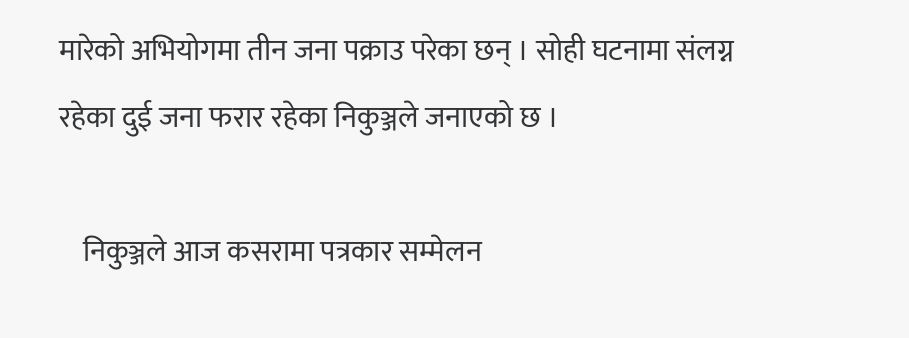मारेको अभियोगमा तीन जना पक्राउ परेका छन् । सोही घटनामा संलग्न रहेका दुई जना फरार रहेका निकुञ्जले जनाएको छ ।

    निकुञ्जले आज कसरामा पत्रकार सम्मेलन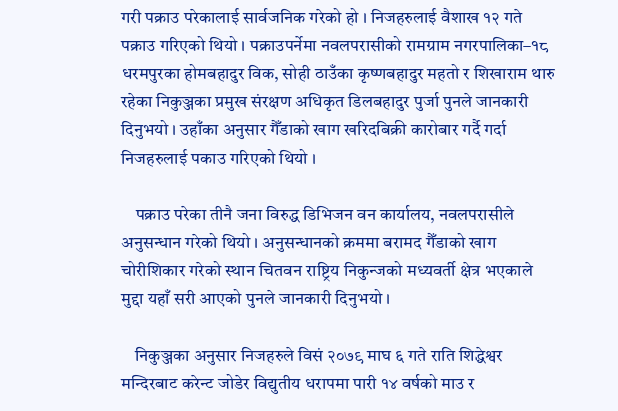गरी पक्राउ परेकालाई सार्वजनिक गरेको हो । निजहरुलाई वैशाख १२ गते पक्राउ गरिएको थियो । पक्राउपर्नेमा नवलपरासीको रामग्राम नगरपालिका–१८ धरमपुरका होमबहादुर विक, सोही ठाउँका कृष्णबहादुर महतो र शिखाराम थारु रहेका निकुञ्जका प्रमुख संरक्षण अधिकृत डिलबहादुर पुर्जा पुनले जानकारी दिनुभयो । उहाँका अनुसार गैँडाको खाग खरिदबिक्री कारोबार गर्दै गर्दा निजहरुलाई पकाउ गरिएको थियो ।

    पक्राउ परेका तीनै जना विरुद्ध डिभिजन वन कार्यालय, नवलपरासीले अनुसन्धान गरेको थियो । अनुसन्धानको क्रममा बरामद गैँडाको खाग चोरीशिकार गरेको स्थान चितवन राष्ट्रिय निकुन्जको मध्यवर्ती क्षेत्र भएकाले मुद्दा यहाँ सरी आएको पुनले जानकारी दिनुभयो ।

    निकुञ्जका अनुसार निजहरुले विसं २०७९ माघ ६ गते राति शिद्धेश्वर मन्दिरबाट करेन्ट जोडेर विद्युतीय धरापमा पारी १४ वर्षको माउ र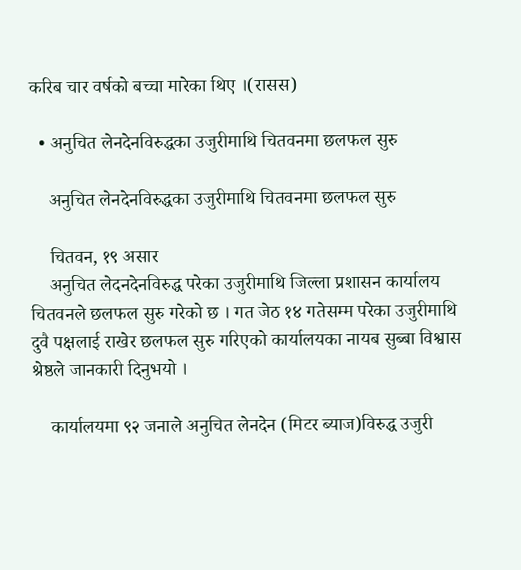करिब चार वर्षको बच्चा मारेका थिए ।(रासस)

  • अनुचित लेनदेनविरुद्धका उजुरीमाथि चितवनमा छलफल सुरु

    अनुचित लेनदेनविरुद्धका उजुरीमाथि चितवनमा छलफल सुरु

    चितवन, १९ असार
    अनुचित लेदनदेनविरुद्ध परेका उजुरीमाथि जिल्ला प्रशासन कार्यालय चितवनले छलफल सुरु गरेको छ । गत जेठ १४ गतेसम्म परेका उजुरीमाथि दुवै पक्षलाई राखेर छलफल सुरु गरिएको कार्यालयका नायब सुब्बा विश्वास श्रेष्ठले जानकारी दिनुभयो ।

    कार्यालयमा ९२ जनाले अनुचित लेनदेन (मिटर ब्याज)विरुद्ध उजुरी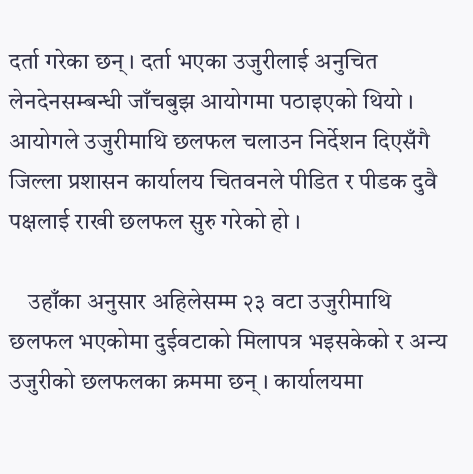दर्ता गरेका छन् । दर्ता भएका उजुरीलाई अनुचित लेनदेनसम्बन्धी जाँचबुझ आयोगमा पठाइएको थियो । आयोगले उजुरीमाथि छलफल चलाउन निर्देशन दिएसँगै जिल्ला प्रशासन कार्यालय चितवनले पीडित र पीडक दुवै पक्षलाई राखी छलफल सुरु गरेको हो ।

    उहाँका अनुसार अहिलेसम्म २३ वटा उजुरीमाथि छलफल भएकोमा दुईवटाको मिलापत्र भइसकेको र अन्य उजुरीको छलफलका क्रममा छन् । कार्यालयमा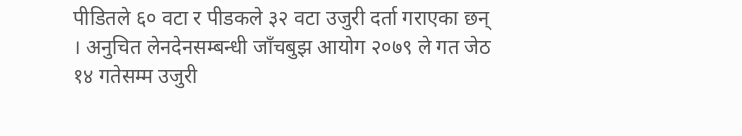पीडितले ६० वटा र पीडकले ३२ वटा उजुरी दर्ता गराएका छन् । अनुचित लेनदेनसम्बन्धी जाँचबुझ आयोग २०७९ ले गत जेठ १४ गतेसम्म उजुरी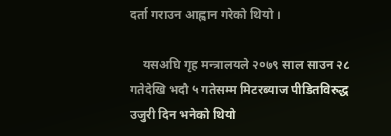दर्ता गराउन आह्वान गरेको थियो ।

    यसअघि गृह मन्त्रालयले २०७९ साल साउन २८ गतेदेखि भदौ ५ गतेसम्म मिटरब्याज पीडितविरुद्ध उजुरी दिन भनेको थियो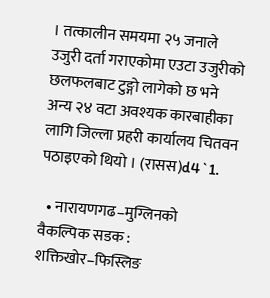। तत्कालीन समयमा २५ जनाले उजुरी दर्ता गराएकोमा एउटा उजुरीको छलफलबाट टुङ्गो लागेको छ भने अन्य २४ वटा अवश्यक कारबाहीका लागि जिल्ला प्रहरी कार्यालय चितवन पठाइएको थियो । (रासस)d4`1.

  • नारायणगढ–मुग्लिनको वैकल्पिक सडक : शक्तिखोर–फिस्लिङ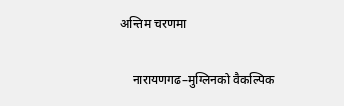अन्तिम चरणमा

    नारायणगढ–मुग्लिनको वैकल्पिक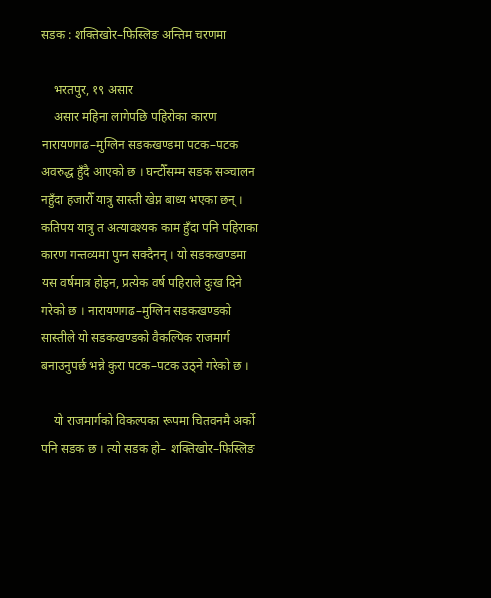सडक : शक्तिखोर–फिस्लिङ अन्तिम चरणमा

    भरतपुर, १९ असार
    असार महिना लागेपछि पहिरोका कारण नारायणगढ–मुग्लिन सडकखण्डमा पटक–पटक अवरुद्ध हुँदै आएको छ । घन्टौँसम्म सडक सञ्चालन नहुँदा हजारौँ यात्रु सास्ती खेप्न बाध्य भएका छन् । कतिपय यात्रु त अत्यावश्यक काम हुँदा पनि पहिराका कारण गन्तव्यमा पुग्न सक्दैनन् । यो सडकखण्डमा यस वर्षमात्र होइन, प्रत्येक वर्ष पहिराले दुःख दिने गरेको छ । नारायणगढ–मुग्लिन सडकखण्डको सास्तीले यो सडकखण्डको वैकल्पिक राजमार्ग बनाउनुपर्छ भन्ने कुरा पटक–पटक उठ्ने गरेको छ ।

    यो राजमार्गको विकल्पका रूपमा चितवनमै अर्को पनि सडक छ । त्यो सडक हो– शक्तिखोर–फिस्लिङ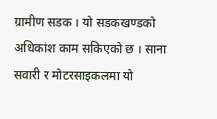ग्रामीण सडक । यो सडकखण्डको अधिकांश काम सकिएको छ । साना सवारी र मोटरसाइकलमा यो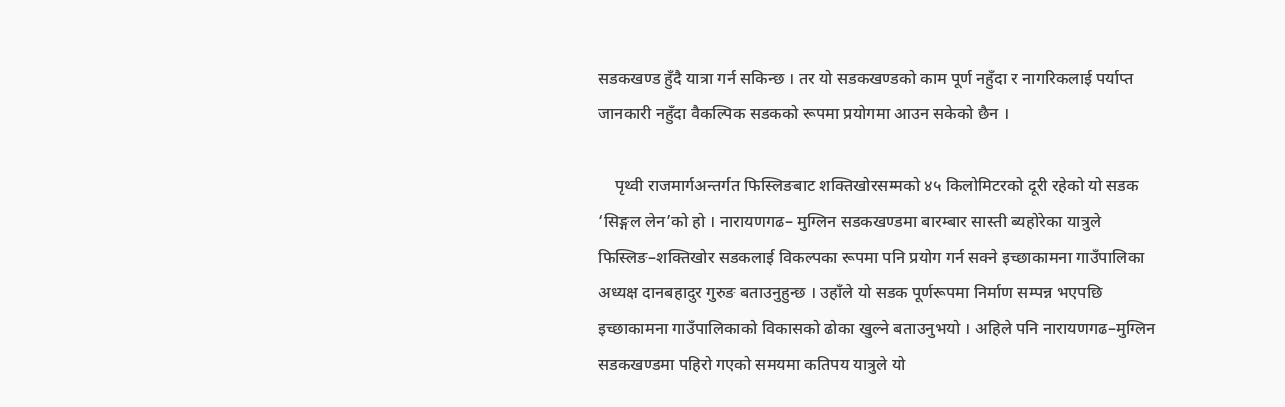सडकखण्ड हुँदै यात्रा गर्न सकिन्छ । तर यो सडकखण्डको काम पूर्ण नहुँदा र नागरिकलाई पर्याप्त जानकारी नहुँदा वैकल्पिक सडकको रूपमा प्रयोगमा आउन सकेको छैन ।

    पृथ्वी राजमार्गअन्तर्गत फिस्लिङबाट शक्तिखोरसम्मको ४५ किलोमिटरको दूरी रहेको यो सडक ‘सिङ्गल लेन’को हो । नारायणगढ– मुग्लिन सडकखण्डमा बारम्बार सास्ती ब्यहोरेका यात्रुले फिस्लिङ–शक्तिखोर सडकलाई विकल्पका रूपमा पनि प्रयोग गर्न सक्ने इच्छाकामना गाउँपालिका अध्यक्ष दानबहादुर गुरुङ बताउनुहुन्छ । उहाँले यो सडक पूर्णरूपमा निर्माण सम्पन्न भएपछि इच्छाकामना गाउँपालिकाको विकासको ढोका खुल्ने बताउनुभयो । अहिले पनि नारायणगढ–मुग्लिन सडकखण्डमा पहिरो गएको समयमा कतिपय यात्रुले यो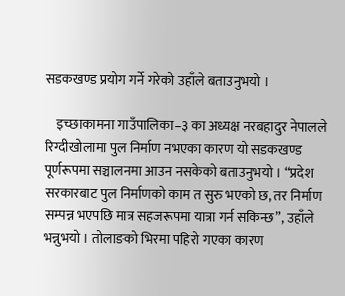सडकखण्ड प्रयोग गर्ने गरेको उहाँले बताउनुभयो ।

    इच्छाकामना गाउँपालिका–३ का अध्यक्ष नरबहादुर नेपालले रिग्दीखोलामा पुल निर्माण नभएका कारण यो सडकखण्ड पूर्णरूपमा सञ्चालनमा आउन नसकेको बताउनुभयो । “प्रदेश सरकारबाट पुल निर्माणको काम त सुरु भएको छ, तर निर्माण सम्पन्न भएपछि मात्र सहजरूपमा यात्रा गर्न सकिन्छ”, उहाँले भन्नुभयो । तोलाङको भिरमा पहिरो गएका कारण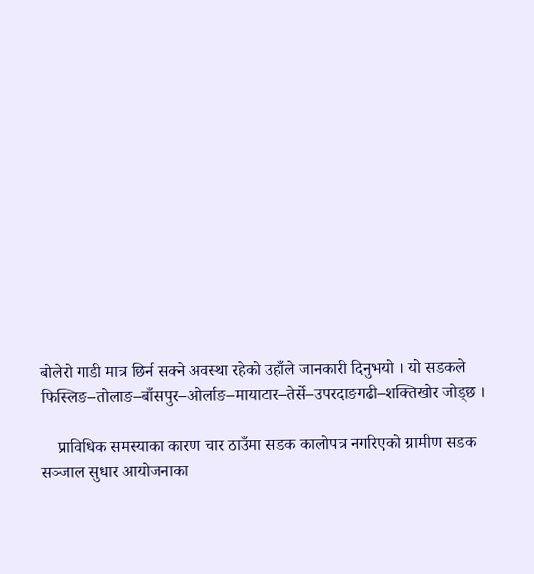बोलेरो गाडी मात्र छिर्न सक्ने अवस्था रहेको उहाँले जानकारी दिनुभयो । यो सडकले फिस्लिङ–तोलाङ–बाँसपुर–ओर्लाङ–मायाटार–तेर्से–उपरदाङगढी–शक्तिखोर जोड्छ ।

    प्राविधिक समस्याका कारण चार ठाउँमा सडक कालोपत्र नगरिएको ग्रामीण सडक सञ्जाल सुधार आयोजनाका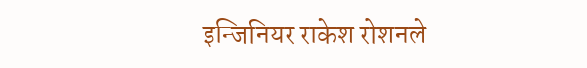इन्जिनियर राकेश रोशनले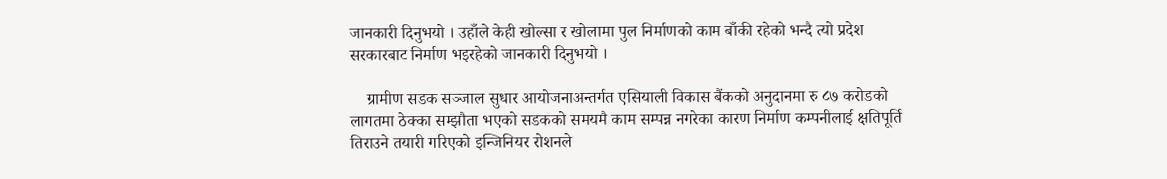जानकारी दिनुभयो । उहाँले केही खोल्सा र खोलामा पुल निर्माणको काम बाँकी रहेको भन्दै त्यो प्रदेश सरकारबाट निर्माण भइरहेको जानकारी दिनुभयो ।

    ग्रामीण सडक सञ्जाल सुधार आयोजनाअन्तर्गत एसियाली विकास बैंकको अनुदानमा रु ८७ करोडको लागतमा ठेक्का सम्झौता भएको सडकको समयमै काम सम्पन्न नगरेका कारण निर्माण कम्पनीलाई क्षतिपूर्ति तिराउने तयारी गरिएको इन्जिनियर रोशनले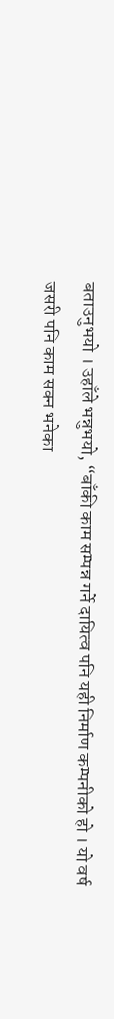बताउनुभयो । उहाँले भन्नुभयो, “बाँकी काम सम्पन्न गर्ने दायित्व पनि यही निर्माण कम्पनीको हो । यो वर्ष जसरी पनि काम सक्न भनेका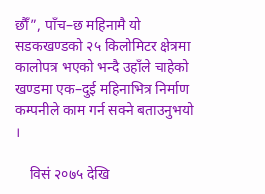छौँ”, पाँच–छ महिनामै यो सडकखण्डको २५ किलोमिटर क्षेत्रमा कालोपत्र भएको भन्दै उहाँले चाहेको खण्डमा एक–दुई महिनाभित्र निर्माण कम्पनीले काम गर्न सक्ने बताउनुभयो ।

    विसं २०७५ देखि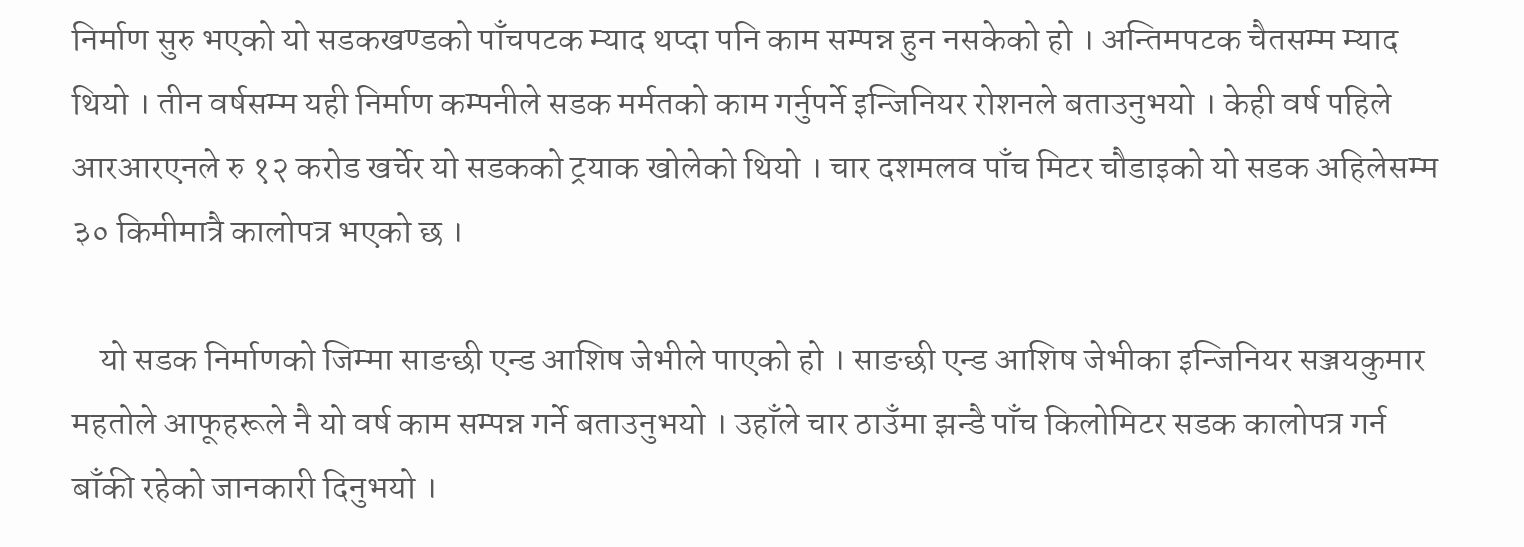निर्माण सुरु भएको यो सडकखण्डको पाँचपटक म्याद थप्दा पनि काम सम्पन्न हुन नसकेको हो । अन्तिमपटक चैतसम्म म्याद थियो । तीन वर्षसम्म यही निर्माण कम्पनीले सडक मर्मतको काम गर्नुपर्ने इन्जिनियर रोशनले बताउनुभयो । केही वर्ष पहिले आरआरएनले रु १२ करोड खर्चेर यो सडकको ट्रयाक खोलेको थियो । चार दशमलव पाँच मिटर चौडाइको यो सडक अहिलेसम्म ३० किमीमात्रै कालोपत्र भएको छ ।

    यो सडक निर्माणको जिम्मा साङछी एन्ड आशिष जेभीले पाएको हो । साङछी एन्ड आशिष जेभीका इन्जिनियर सञ्जयकुमार महतोले आफूहरूले नै यो वर्ष काम सम्पन्न गर्ने बताउनुभयो । उहाँले चार ठाउँमा झन्डै पाँच किलोमिटर सडक कालोपत्र गर्न बाँकी रहेको जानकारी दिनुभयो ।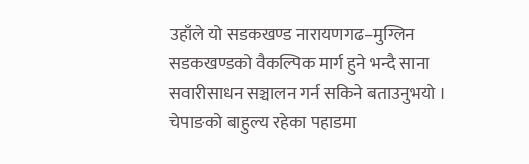उहाँले यो सडकखण्ड नारायणगढ–मुग्लिन सडकखण्डको वैकल्पिक मार्ग हुने भन्दै साना सवारीसाधन सञ्चालन गर्न सकिने बताउनुभयो । चेपाङको बाहुल्य रहेका पहाडमा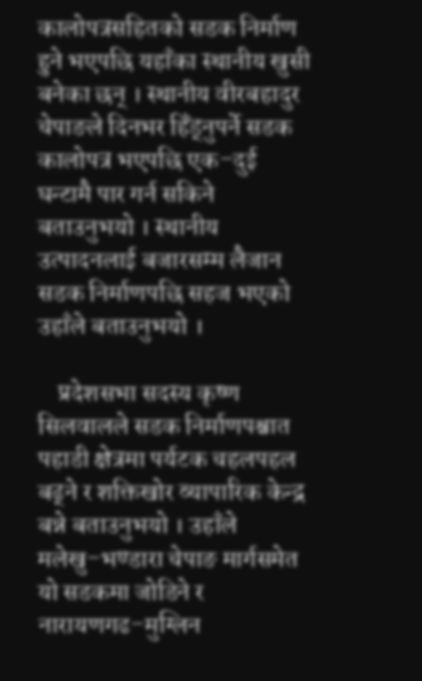कालोपत्रसहितको सडक निर्माण हुने भएपछि यहाँका स्थानीय खुसी बनेका छन् । स्थानीय वीरबहादुर चेपाङले दिनभर हिँड्नुपर्ने सडक कालोपत्र भएपछि एक–दुई घन्टामै पार गर्न सकिने बताउनुभयो । स्थानीय उत्पादनलाई बजारसम्म लैजान सडक निर्माणपछि सहज भएको उहाँले बताउनुभयो ।

    प्रदेशसभा सदस्य कृष्ण सिलवालले सडक निर्माणपश्चात पहाडी क्षेत्रमा पर्यटक चहलपहल बढ्ने र शक्तिखोर व्यापारिक केन्द्र बन्ने बताउनुभयो । उहाँले मलेखु–भण्डारा चेपाङ मार्गसमेत यो सडकमा जोडिने र नारायणगढ–मुग्लिन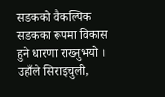सडकको वैकल्पिक सडकका रूपमा विकास हुने धारणा राख्नुभयो । उहाँले सिराइचुली,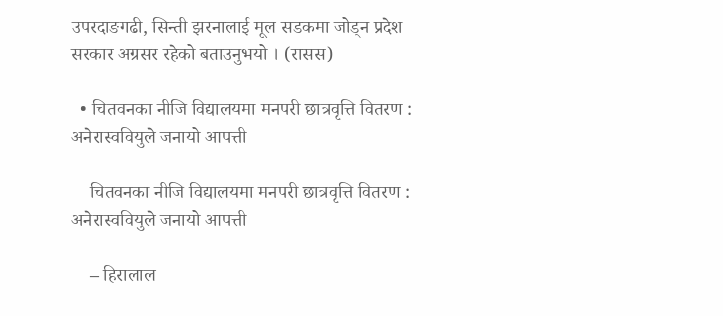उपरदाङगढी, सिन्ती झरनालाई मूल सडकमा जोड्न प्रदेश सरकार अग्रसर रहेको बताउनुभयो । (रासस)

  • चितवनका नीजि विद्यालयमा मनपरी छात्रवृत्ति वितरण : अनेरास्ववियुले जनायो आपत्ती

    चितवनका नीजि विद्यालयमा मनपरी छात्रवृत्ति वितरण : अनेरास्ववियुले जनायो आपत्ती

    – हिरालाल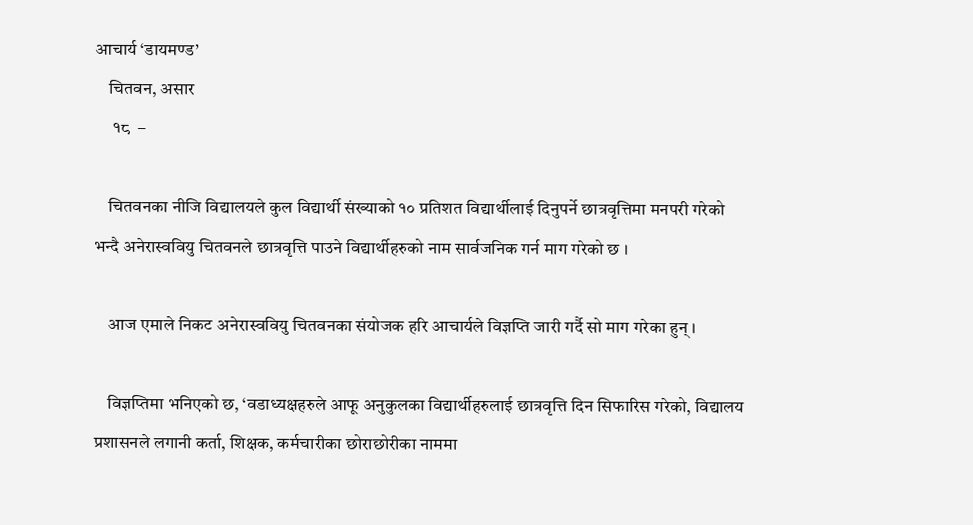आचार्य ‘डायमण्ड’
    चितवन, असार
     १८  –

    चितवनका नीजि विद्यालयले कुल विद्यार्थी संख्याको १० प्रतिशत विद्यार्थीलाई दिनुपर्ने छात्रवृत्तिमा मनपरी गरेको भन्दै अनेरास्ववियु चितवनले छात्रवृत्ति पाउने विद्यार्थीहरुको नाम सार्वजनिक गर्न माग गरेको छ ।

    आज एमाले निकट अनेरास्ववियु चितवनका संयोजक हरि आचार्यले विज्ञप्ति जारी गर्दै सो माग गरेका हुन् ।

    विज्ञप्तिमा भनिएको छ, ‘वडाध्यक्षहरुले आफू अनुकुलका विद्यार्थीहरुलाई छात्रवृत्ति दिन सिफारिस गरेको, विद्यालय प्रशासनले लगानी कर्ता, शिक्षक, कर्मचारीका छोराछोरीका नाममा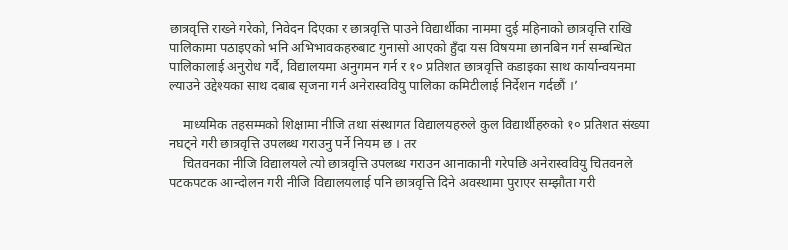छात्रवृत्ति राख्ने गरेको, निवेदन दिएका र छात्रवृत्ति पाउने विद्यार्थीका नाममा दुई महिनाको छात्रवृत्ति राखि पालिकामा पठाइएको भनि अभिभावकहरुबाट गुनासो आएको हुँदा यस विषयमा छानबिन गर्न सम्बन्धित पालिकालाई अनुरोध गर्दै, विद्यालयमा अनुगमन गर्न र १० प्रतिशत छात्रवृत्ति कडाइका साथ कार्यान्वयनमा ल्याउने उद्देश्यका साथ दबाब सृजना गर्न अनेरास्ववियु पालिका कमिटीलाई निर्देशन गर्दछौं ।’

    माध्यमिक तहसम्मको शिक्षामा नीजि तथा संस्थागत विद्यालयहरुले कुल विद्यार्थीहरुको १० प्रतिशत संख्या नघट्ने गरी छात्रवृत्ति उपलब्ध गराउनु पर्ने नियम छ । तर
    चितवनका नीजि विद्यालयले त्यो छात्रवृत्ति उपलब्ध गराउन आनाकानी गरेपछि अनेरास्ववियु चितवनले पटकपटक आन्दोलन गरी नीजि विद्यालयलाई पनि छात्रवृत्ति दिने अवस्थामा पुराएर सम्झौता गरी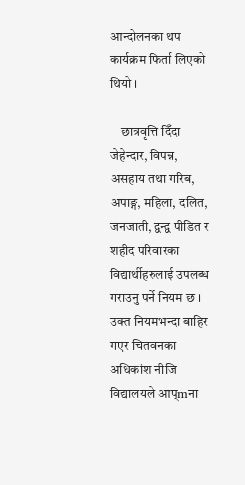आन्दोलनका थप कार्यक्रम फिर्ता लिएको थियो ।

    छात्रवृत्ति दिँदा जेहेन्दार, विपन्न, असहाय तथा गरिब, अपाङ्ग, महिला, दलित, जनजाती, द्वन्द्व पीडित र शहीद परिवारका विद्यार्थीहरुलाई उपलब्ध गराउनु पर्ने नियम छ । उक्त नियमभन्दा बाहिर गएर चितवनका अधिकांश नीजि विद्यालयले आप्mना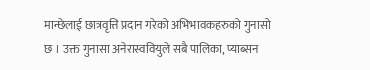मान्छेलाई छात्रवृत्ति प्रदान गरेको अभिभावकहरुको गुनासो छ । उक्त गुनासा अनेरास्ववियुले सबै पालिका, प्याब्सन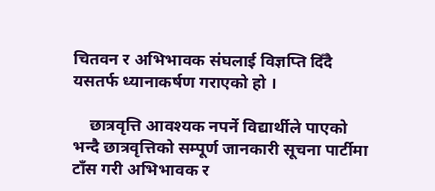चितवन र अभिभावक संघलाई विज्ञप्ति दिँदै यसतर्फ ध्यानाकर्षण गराएको हो ।

    छात्रवृत्ति आवश्यक नपर्ने विद्यार्थीले पाएको भन्दै छात्रवृत्तिको सम्पूर्ण जानकारी सूचना पार्टीमा टाँस गरी अभिभावक र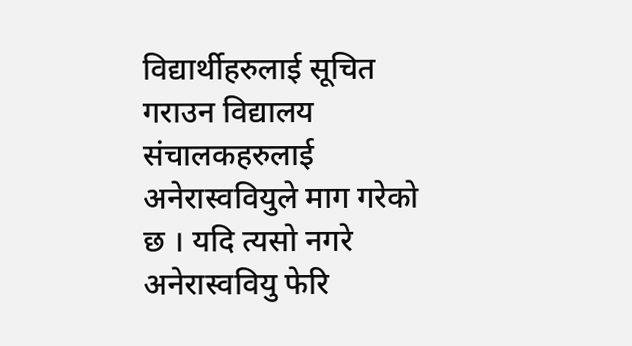विद्यार्थीहरुलाई सूचित गराउन विद्यालय संचालकहरुलाई अनेरास्ववियुले माग गरेको छ । यदि त्यसो नगरे अनेरास्ववियु फेरि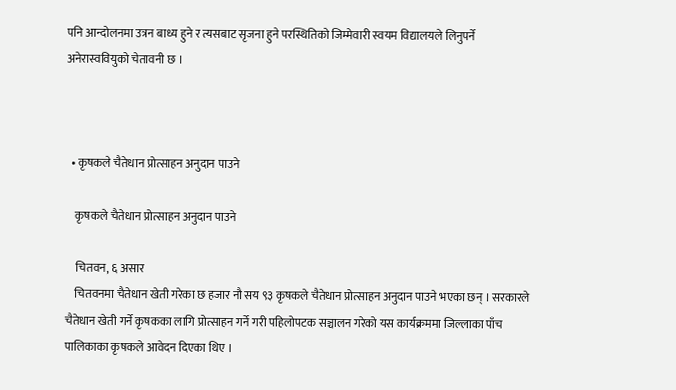पनि आन्दोलनमा उत्रन बाध्य हुने र त्यसबाट सृजना हुने परस्थितिको जिम्मेवारी स्वयम विद्यालयले लिनुपर्ने अनेरास्ववियुको चेतावनी छ ।



  • कृषकले चैतेधान प्रोत्साहन अनुदान पाउने

    कृषकले चैतेधान प्रोत्साहन अनुदान पाउने

    चितवन, ६ असार
    चितवनमा चैतेधान खेती गरेका छ हजार नौ सय ९३ कृषकले चैतेधान प्रोत्साहन अनुदान पाउने भएका छन् । सरकारले चैतेधान खेती गर्ने कृषकका लागि प्रोत्साहन गर्ने गरी पहिलोपटक सञ्चालन गरेको यस कार्यक्रममा जिल्लाका पाँच पालिकाका कृषकले आवेदन दिएका थिए ।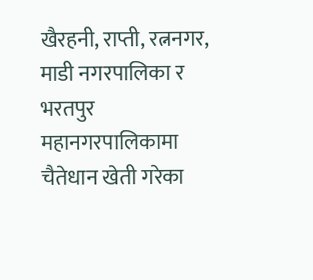खैरहनी, राप्ती, रत्ननगर, माडी नगरपालिका र भरतपुर महानगरपालिकामा चैतेधान खेती गरेका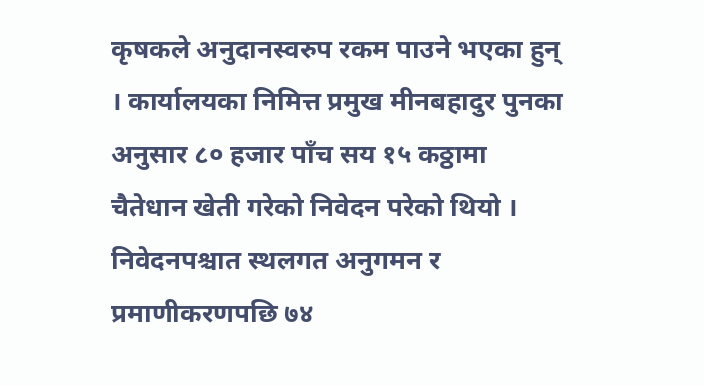कृषकले अनुदानस्वरुप रकम पाउने भएका हुन् । कार्यालयका निमित्त प्रमुख मीनबहादुर पुनका अनुसार ८० हजार पाँच सय १५ कठ्ठामा चैतेधान खेती गरेको निवेदन परेको थियो । निवेदनपश्चात स्थलगत अनुगमन र प्रमाणीकरणपछि ७४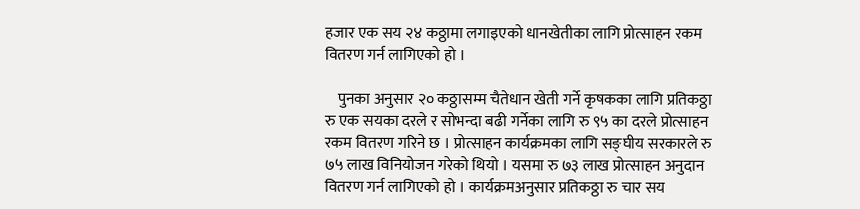हजार एक सय २४ कठ्ठामा लगाइएको धानखेतीका लागि प्रोत्साहन रकम वितरण गर्न लागिएको हो ।

    पुनका अनुसार २० कठ्ठासम्म चैतेधान खेती गर्ने कृषकका लागि प्रतिकठ्ठा रु एक सयका दरले र सोभन्दा बढी गर्नेका लागि रु ९५ का दरले प्रोत्साहन रकम वितरण गरिने छ । प्रोत्साहन कार्यक्रमका लागि सङ्घीय सरकारले रु ७५ लाख विनियोजन गरेको थियो । यसमा रु ७३ लाख प्रोत्साहन अनुदान वितरण गर्न लागिएको हो । कार्यक्रमअनुसार प्रतिकठ्ठा रु चार सय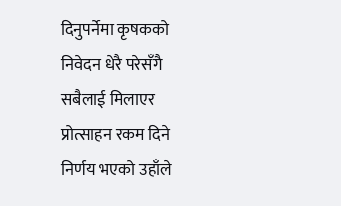दिनुपर्नेमा कृषकको निवेदन धेरै परेसँगै सबैलाई मिलाएर प्रोत्साहन रकम दिने निर्णय भएको उहाँले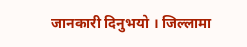जानकारी दिनुभयो । जिल्लामा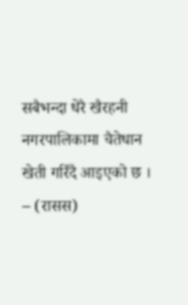सबैभन्दा धेरै खैरहनी नगरपालिकामा चैतेधान खेती गरिँदै आइएको छ । – (रासस)